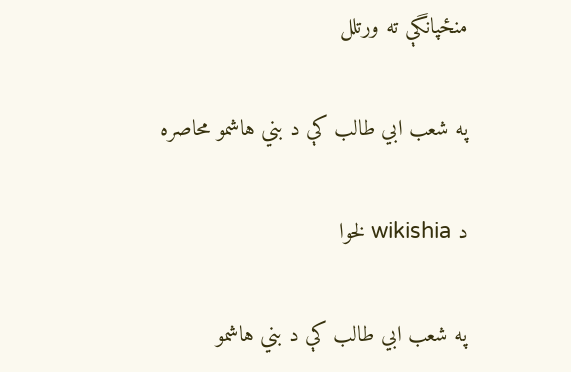منځپانگې ته ورتلل

په شعب ابي طالب کې د بني هاشمو محاصره

د wikishia لخوا

په شعب ابي طالب کې د بني هاشمو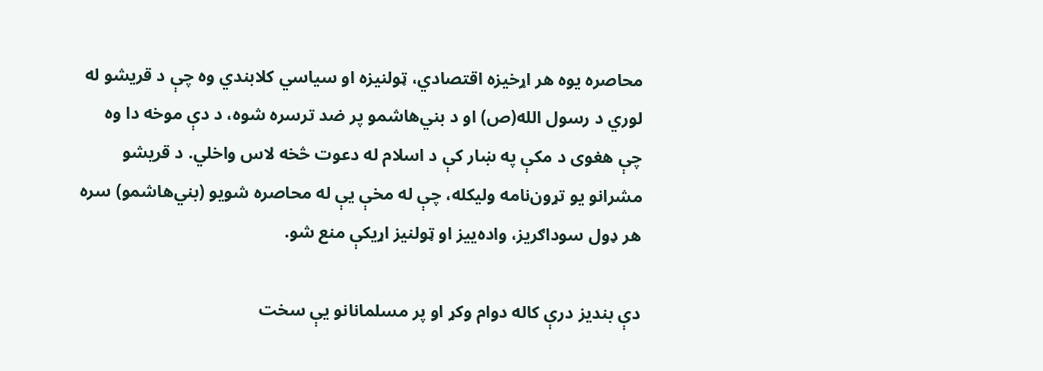محاصره يوه هر اړخيزه اقتصادي، ټولنيزه او سياسي کلابندي وه چې د قريشو له لوري د رسول الله(ص) او د بني‌هاشمو پر ضد ترسره شوه، د دې موخه دا وه چې هغوی د مکې په ښار کې د اسلام له دعوت څخه لاس واخلي. د قريشو مشرانو يو تړون‌نامه وليکله، چې له مخې يې له محاصره شویو (بني‌هاشمو) سره هر ډول سوداګريز، واده‌ییز او ټولنيز اړیکې منع شو.

دې بندیز درې کاله دوام وکړ او پر مسلمانانو يې سخت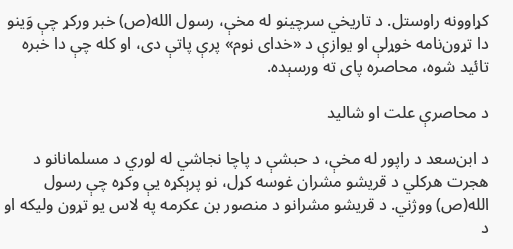کړاوونه راوستل. د تاريخي سرچينو له مخې، رسول الله(ص) خبر ورکړ چې وَینو دا تړون‌نامه خوړلې او يوازې د «خدای نوم» پرې پاتې دی، او کله چې دا خبره تائيد شوه، محاصره پای ته ورسېده.

د محاصرې علت او شاليد

د ابن‌سعد د راپور له مخې، د حبشې د پاچا نجاشي له لوري د مسلمانانو د هجرت هرکلي د قريشو مشران غوسه کړل، نو پرېکړه يې وکړه چې رسول الله(ص) ووژني. د قريشو مشرانو د منصور بن عکرمه په لاس يو تړون وليکه او د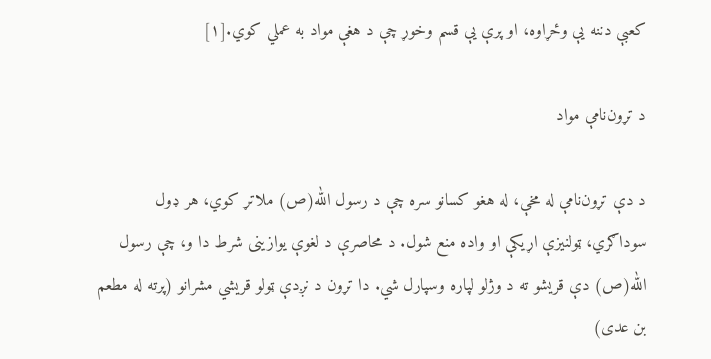کعبې دننه يې وځړاوه، او پرې يې قسم وخوړ چې د هغې مواد به عملي کوي.[۱]

د تړون‌نامې مواد

د دې تړون‌نامې له مخې، له هغو کسانو سره چې د رسول الله(ص) ملاتړ کوي، هر ډول سوداګري، ټولنيزې اړيکې او واده منع شول. د محاصرې د لغوې يوازينی شرط دا و، چې رسول الله(ص) دې قريشو ته د وژلو لپاره وسپارل شي. دا تړون د نږدې ټولو قريشي مشرانو (پرته له مطعم بن عدی)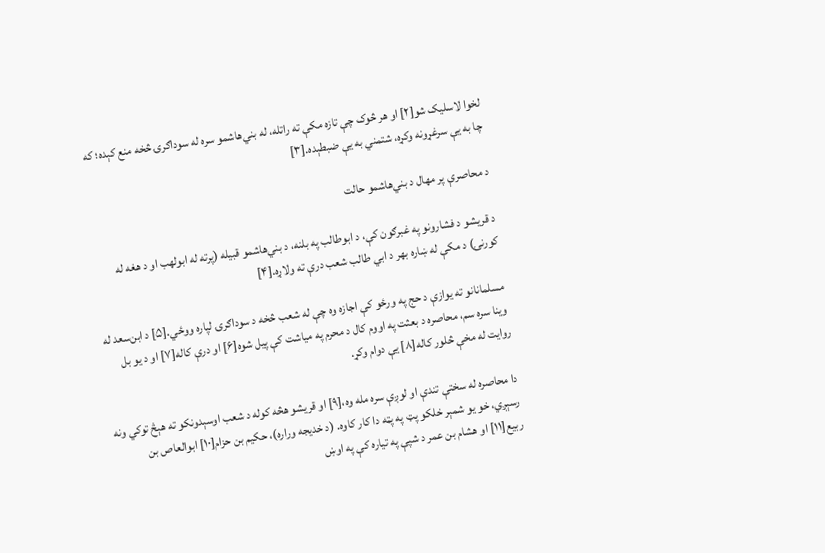لخوا لاسليک شو[۲] او هر څوک چې تازه مکې ته راتله، له بني‌هاشمو سره له سوداګرۍ څخه منع کېده؛ که چا به یې سرغړونه وکړه، شتمني به يې ضبطېده.[۳]

د محاصرې پر مهال د بني‌هاشمو حالت

د قريشو د فشارونو په غبرګون کې، د ابوطالب په بلنه، د بني‌هاشمو قبیله (پرته له ابولهب او د هغه له کورنۍ) د مکې له ښاره بهر د ابي طالب شعب درې ته ولاړه.[۴]

مسلمانانو ته يوازې د حج په ورځو کې اجازه وه چې له شعب څخه د سوداګرۍ لپاره ووځي.[۵] د ابن‌سعد له وينا سره سم، محاصره د بعثت په اووم کال د محرم په مياشت کې پيل شوه[۶] او درې کاله[۷] او د يو بل روايت له مخې څلور کاله[۸] یې دوام وکړ.

دا محاصره له سختې تندې او لوږې سره مله وه،[۹] او قريشو هڅه کوله د شعب اوسېدونکو ته هېڅ توکي ونه رسېږي، خو يو شمېر خلکو پټ په پټه دا کار کاوه. (د خديجه وراره)، حکیم بن حزام[۱۰] ابوالعاص بن ربیع[۱۱] او هشام بن عمر د شپې په تیاره کې په اوښ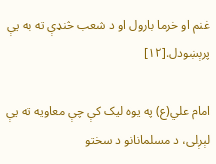غنم او خرما بارول او د شعب څنډې ته به يې پرېښودل.[۱۲]

امام علي(ع) په يوه ليک کې چې معاويه ته يې لېږلی، د مسلمانانو د سختو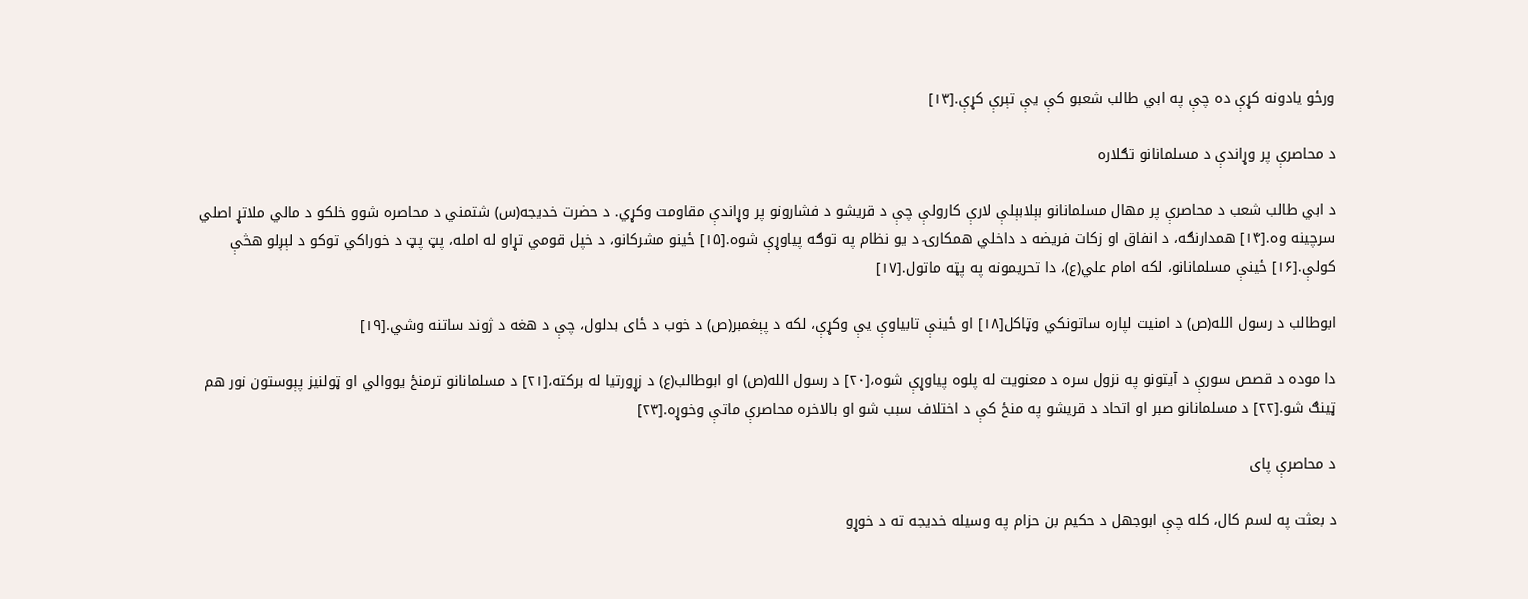ورځو يادونه کړې ده چې په ابي طالب شعبو کې يې تېرې کړې.[۱۳]

د محاصرې پر وړاندې د مسلمانانو تګلاره

د ابي طالب شعب د محاصرې پر مهال مسلمانانو بېلابېلې لارې کارولې چې د قريشو د فشارونو پر وړاندې مقاومت وکړي. د حضرت خديجه(س) شتمني د محاصره شوو خلکو د مالي ملاتړ اصلي سرچينه وه.[۱۴] همدارنګه، د انفاق او زکات فريضه د داخلي همکارۍ د يو نظام په توګه پياوړې شوه.[۱۵] ځينو مشرکانو، د خپل قومي تړاو له امله، پټ پټ د خوراکي توکو د لېږلو هڅې کولې.[۱۶] ځينې مسلمانانو، لکه امام علي(ع)، دا تحريمونه په پټه ماتول.[۱۷]

ابوطالب د رسول الله(ص) د امنيت لپاره ساتونکي وټاکل[۱۸] او ځینې تابیاوې یې وکړې، لکه د پېغمبر(ص) د خوب د ځای بدلول، چې د هغه د ژوند ساتنه وشي.[۱۹]

دا موده د قصص سورې د آيتونو په نزول سره د معنويت له پلوه پياوړې شوه،[۲۰] د رسول الله(ص) او ابوطالب(ع) د زړورتيا له برکته،[۲۱] د مسلمانانو ترمنځ يووالي او ټولنيز پېوستون نور هم ټينګ شو.[۲۲] د مسلمانانو صبر او اتحاد د قريشو په منځ کې د اختلاف سبب شو او بالاخره محاصرې ماتې وخوړه.[۲۳]

د محاصرې پای

د بعثت په لسم کال، کله چې ابوجهل د حکیم بن حزام په وسیله خديجه ته د خوړو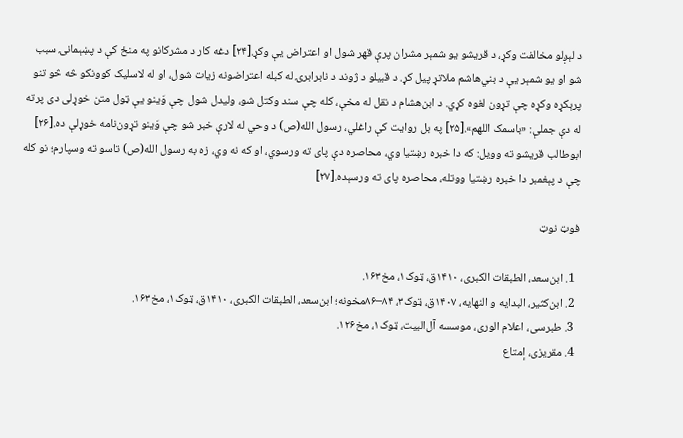د لېږلو مخالفت وکړ، د قريشو يو شمېر مشران پرې قهر شول او اعتراض يې وکړ.[۲۴] دغه کار د مشرکانو په منځ کې د پښېمانۍ سبب شو او يو شمېر يې د بني‌هاشم ملاتړ پيل کړ. د قبيلو د ژوند د نابرابرۍ له کبله اعتراضونه زيات شول، او له لاسليک کوونکو څه څو تنو پرېکړه وکړه چې تړون لغوه کړي. د ابن‌هشام د نقل له مخې، کله چې سند وکتل شو، وليدل شول چې وَینو یې ټول متن خوړلی دی پرته له دې جملې: «باسمک اللهم».[۲۵] په بل روايت کې راغلي، رسول الله(ص) د وحي له لارې خبر شو چې وَینو تړون‌نامه خوړلې ده.[۲۶] ابوطالب قريشو ته وويل: که دا خبره رښتيا وي، محاصره دې پای ته ورسوي، او که نه وي، زه به رسول الله(ص) تاسو ته وسپارم؛ نو کله چې د پېغمبر دا خبره رښتيا ووتله، محاصره پای ته ورسېده.[۲۷]

فوټ نوټ

  1. ابن‌سعد، الطبقات الکبری، ۱۴۱۰ق، ټوک۱، مخ۱۶۳.
  2. ابن‌کثیر، البدایه و النهایه، ۱۴۰۷ق، ټوک۳، ۸۴–۸۶مخونه؛ ابن‌سعد، الطبقات الکبری، ۱۴۱۰ق، ټوک۱، مخ۱۶۳.
  3. طبرسی، اعلام الوری، موسسه آل‌البیت، ټوک۱، مخ۱۲۶.
  4. مقریزی، إمتاع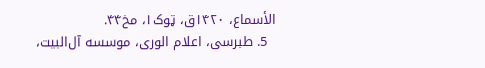الأسماع، ۱۴۲۰ق، ټوک۱، مخ۴۴.
  5. طبرسی، اعلام الوری، موسسه آل‌البیت،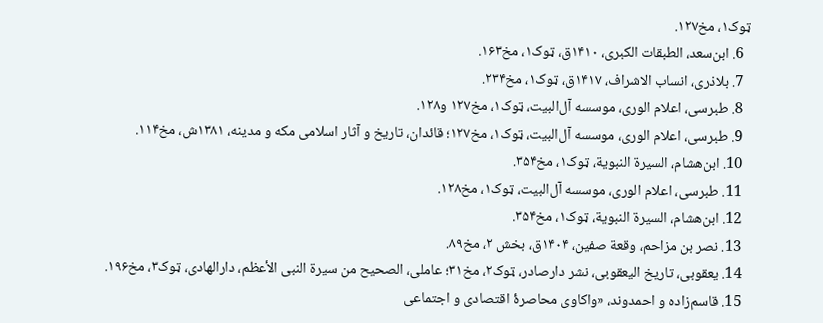ټوک۱، مخ۱۲۷.
  6. ابن‌سعد، الطبقات الکبری، ۱۴۱۰ق، ټوک۱، مخ۱۶۳.
  7. بلاذری، انساب الاشراف، ۱۴۱۷ق، ټوک۱، مخ۲۳۴.
  8. طبرسی، اعلام الوری، موسسه آل‌البیت، ټوک۱، مخ۱۲۷ و۱۲۸.
  9. طبرسی، اعلام الوری، موسسه آل‌البیت، ټوک۱، مخ۱۲۷؛ قائدان، تاریخ و آثار اسلامی مکه و مدینه، ۱۳۸۱ش، مخ۱۱۴.
  10. ابن‌هشام، السیرة النبویة، ټوک۱، مخ۳۵۴.
  11. طبرسی، اعلام الوری، موسسه آل‌البیت، ټوک۱، مخ۱۲۸.
  12. ابن‌هشام، السیرة النبویة، ټوک۱، مخ۳۵۴.
  13. نصر بن مزاحم، وقعة صفین، ۱۴۰۴ق، بخش ۲، مخ۸۹.
  14. یعقوبی، تاریخ الیعقوبی، نشر دارصادر، ټوک۲، مخ۳۱؛ عاملی، الصحیح من سیرة النبی الأعظم، دارالهادی، ټوک۳، مخ۱۹۶.
  15. قاسم‌زاده و احمدوند، «واکاوی محاصرۀ اقتصادی و اجتماعی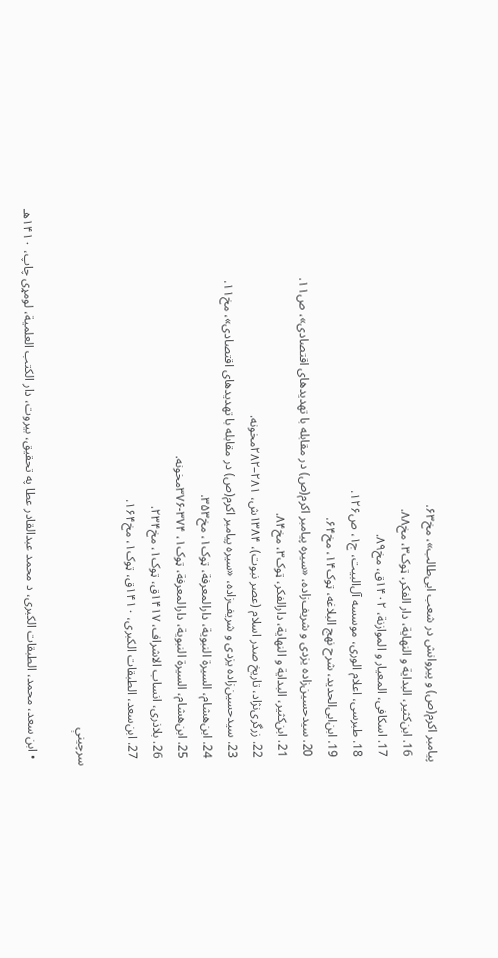پیامبر اکرم(ص) و پیروانش در شعب ابی‌طالب»، مخ۶۳.
  16. ابن‌کثیر، البدایة و النهایة، دار الفکر، ټوک۳، مخ۸۸.
  17. اسکافی، المعیار و الموازنة، ۱۴۰۲ق، مخ۸۹.
  18. طبرسی، اعلام الوری، موسسه آل‌البیت، ج۱، ص۱۲۶.
  19. ابن‌ابی‌الحدید، شرح نهج البلاغه، ټوک۱۴، مخ۶۴.
  20. سیدحسین‌زاده یزدی و شریف‌زاده، «سیره پیامبر اکرم(ص) در مقابله با تهدیدهای اقتصادی»، ص۱۱.
  21. ابن‌کثیر، البدایة و النهایة، دارالفکر، ټوک۳، مخ۸۴.
  22. زرگری‌نژاد، تاریخ صدر اسلام (عصر نبوت)، ۱۳۸۴ش، ۲۸۱–۲۸۲مخونه.
  23. سیدحسین‌زاده یزدی و شریف‌زاده، «سیره پیامبر اکرم(ص) در مقابله با تهدیدهای اقتصادی»، مخ۱۱.
  24. ابن‌هشام، السیرة النبویة، دارالمعرفة، ټوک۱، مخ۳۵۳.
  25. ابن‌هشام، السیرة النبویة، دارالمعرفة، ټوک۱، ۳۷۴-۳۷۶مخونه.
  26. بلاذری، انساب الاشراف، ۱۴۱۷ق، ټوک۱، مخ۲۳۴.
  27. ابن‌سعد، الطبقات الکبری، ۱۴۱۰ق، ټوک۱، مخ۱۶۴.

سرچينې

  • ابن سعد، محمد، الطبقات الکبری، د محمد عبدالقادر عطا په تحقیق، بیروت، دار الکتب العلمیة، لومړی چاپ، ۱۴۱۰هـ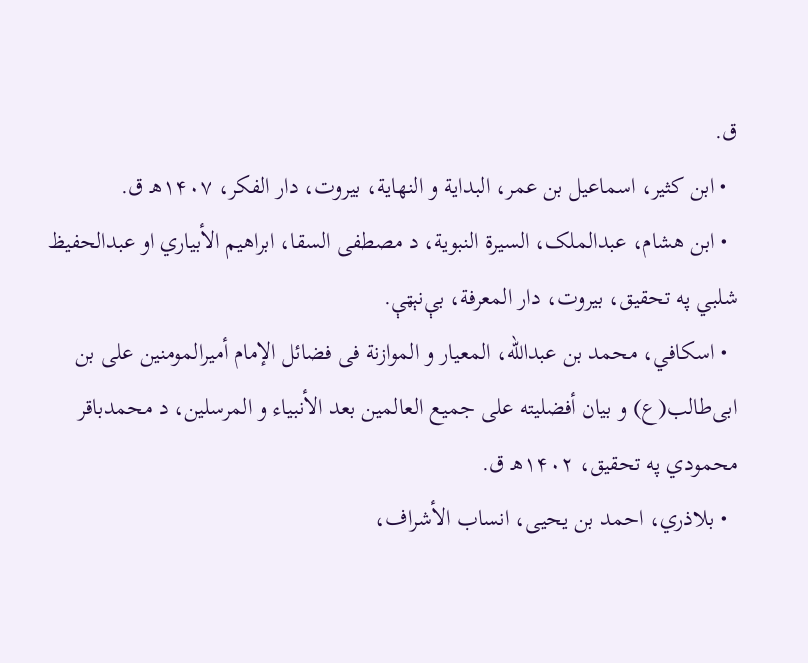ق.
  • ابن کثیر، اسماعیل بن عمر، البدایة و النهایة، بیروت، دار الفکر، ۱۴۰۷هـ ق.
  • ابن هشام، عبدالملک، السیرة النبویة، د مصطفی السقا، ابراهیم الأبیاري او عبدالحفیظ شلبي په تحقیق، بیروت، دار المعرفة، بې‌نېټې.
  • اسکافي، محمد بن عبدالله، المعیار و الموازنة فی فضائل الإمام أمیرالمومنین علی بن ابی‌طالب(ع) و بیان أفضلیته علی جمیع العالمین بعد الأنبیاء و المرسلین، د محمدباقر محمودي په تحقیق، ۱۴۰۲هـ ق.
  • بلاذري، احمد بن یحیی، انساب الأشراف،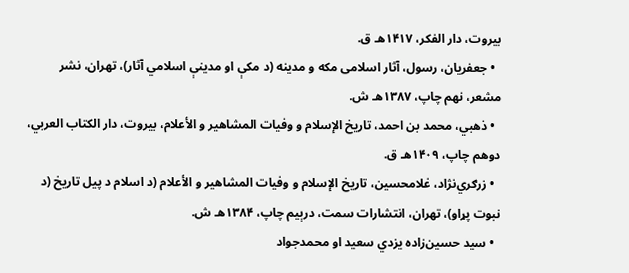بیروت، دار الفکر، ۱۴۱۷هـ ق.
  • جعفریان، رسول، آثار اسلامی مکه و مدینه (د مکې او مدینې اسلامي آثار)، تهران، نشر مشعر، نهم چاپ، ۱۳۸۷هـ ش.
  • ذهبي، محمد بن احمد، تاریخ الإسلام و وفیات المشاهیر و الأعلام، بیروت، دار الکتاب العربي، دوهم چاپ، ۱۴۰۹هـ ق.
  • زرګري‌نژاد، غلامحسین، تاریخ الإسلام و وفیات المشاهیر و الأعلام (د اسلام د پیل تاریخ (د نبوت پړاو)، تهران، انتشارات سمت، درېیم چاپ، ۱۳۸۴هـ ش.
  • سید حسین‌زاده یزدي سعید او محمدجواد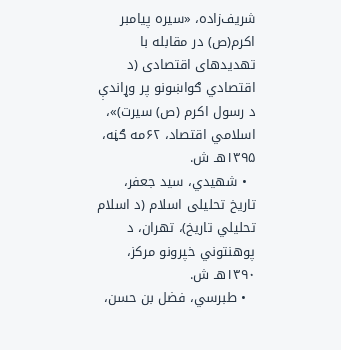شریف‌زاده، «سیره پیامبر اکرم(ص) در مقابله با تهدیدهای اقتصادی (د اقتصادي ګواښونو پر وړاندې د رسول اکرم (ص) سیرت)»، اسلامي اقتصاد، ۶۲مه ګڼه، ۱۳۹۵هـ ش.
  • شهیدي، سید جعفر، تاریخ تحلیلی اسلام (د اسلام تحلیلي تاریخ)، تهران، د پوهنتوني خپرونو مرکز، ۱۳۹۰هـ ش.
  • طبرسي، فضل بن حسن،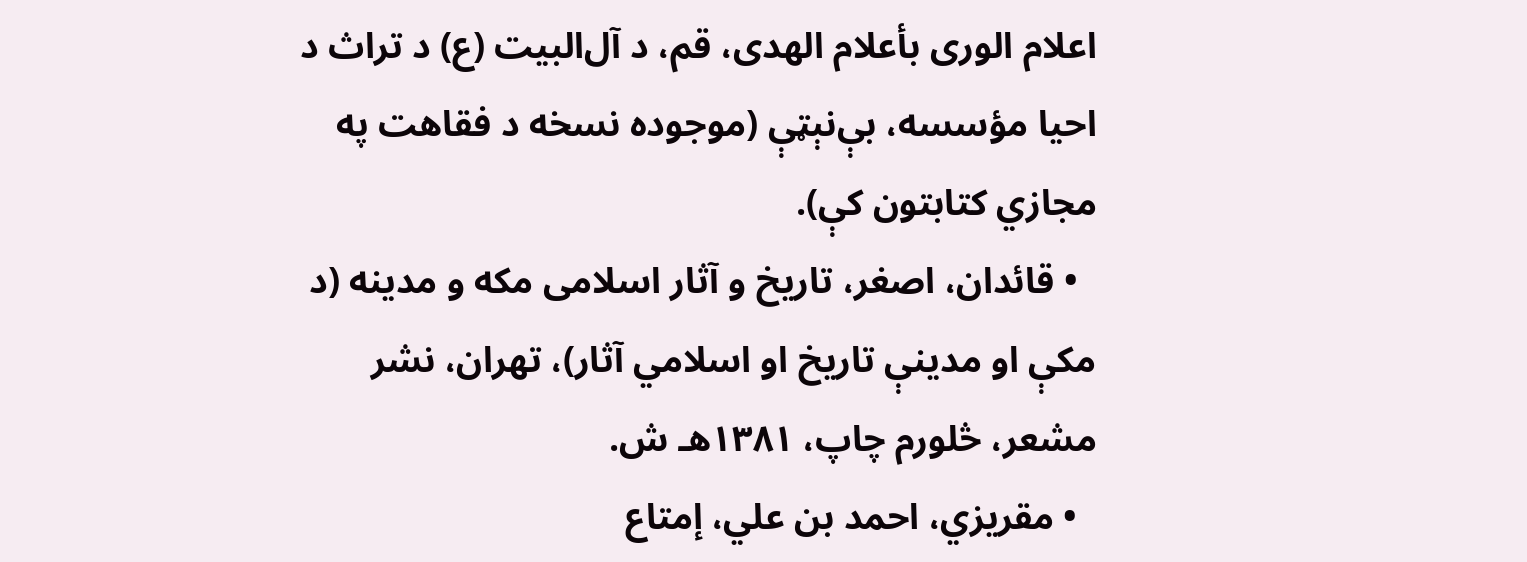اعلام الوری بأعلام الهدی، قم، د آل‌البیت (ع) د تراث د احیا مؤسسه، بې‌نېټې (موجوده نسخه د فقاهت په مجازي کتابتون کې).
  • قائدان، اصغر، تاریخ و آثار اسلامی مکه و مدینه (د مکې او مدینې تاریخ او اسلامي آثار)، تهران، نشر مشعر، څلورم چاپ، ۱۳۸۱هـ ش.
  • مقریزي، احمد بن علي، إمتاع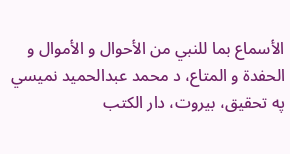الأسماع بما للنبي من الأحوال و الأموال و الحفدة و المتاع، د محمد عبدالحمید نمیسي په تحقیق، بیروت، دار الکتب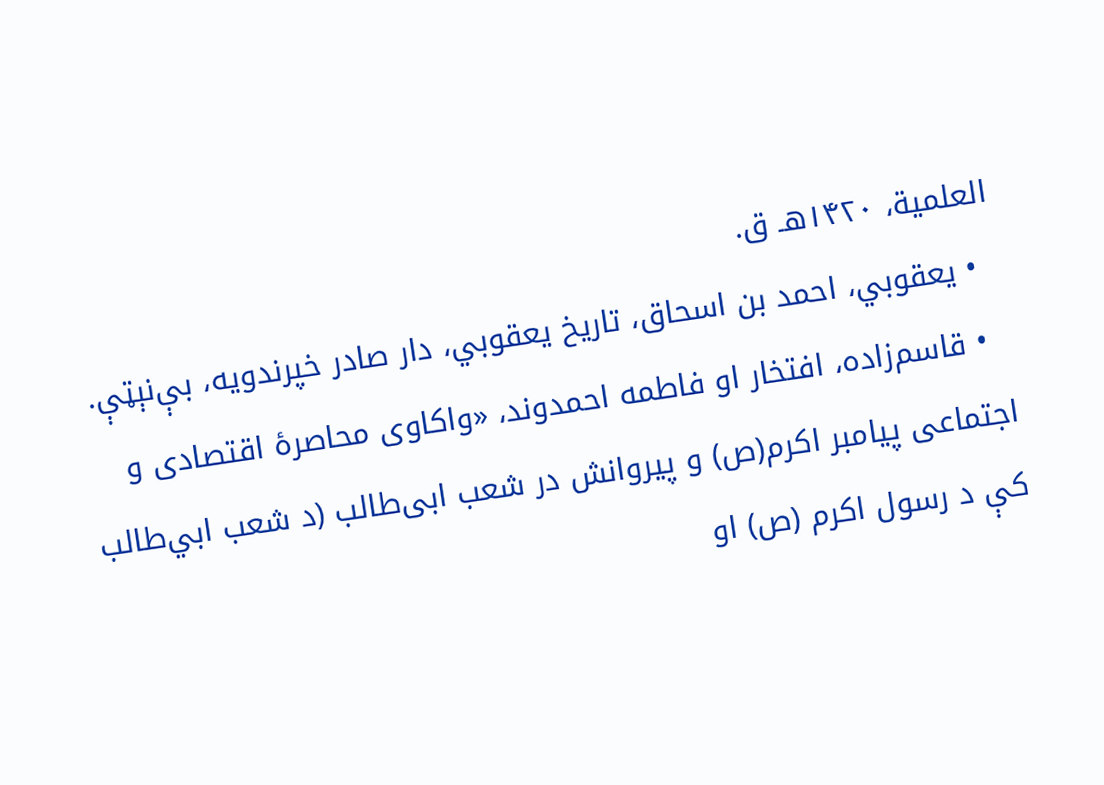العلمیة، ۱۴۲۰هـ ق.
  • یعقوبي، احمد بن اسحاق، تاریخ یعقوبي، دار صادر خپرندویه، بې‌نېټې.
  • قاسم‌زاده، افتخار او فاطمه احمدوند، «واکاوی محاصرۀ اقتصادی و اجتماعی پیامبر اکرم(ص) و پیروانش در شعب ابی‌طالب (د شعب ابي‌طالب کې د رسول اکرم (ص) او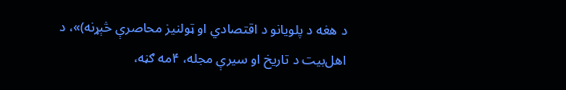د هغه د پلویانو د اقتصادي او ټولنیز محاصرې څېړنه)»، د اهل‌بیت د تاریخ او سیرې مجله، ۴مه ګڼه،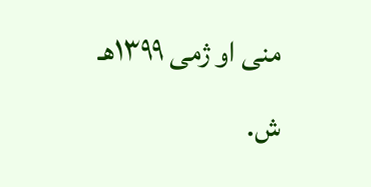منی او ژمی ۱۳۹۹هـ ش.